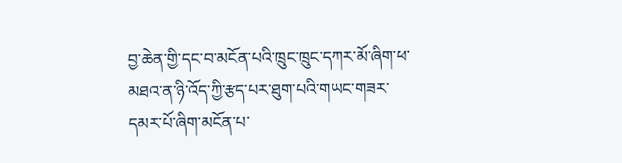བྱ་ཆེན་གྱི་དང་བ་མངོན་པའི་ཁྲུང་ཁྲུང་དཀར་མོ་ཞིག་ཕ་མཐའ་ན་ཉི་འོད་ཀྱི་རྩད་པར་ཐུག་པའི་གཡང་གཟར་དམར་པོ་ཞིག་མངོན་པ་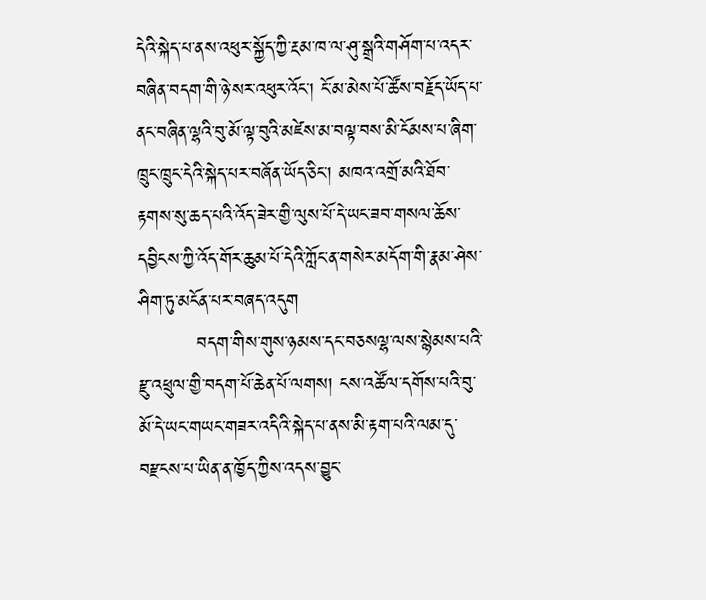དེའི་སྐེད་པ་ནས་འཕུར་སྐྱོད་ཀྱི་རྔམ་ཁ་ལ་ཤུ་སྒྲའི་གཤོག་པ་འདར་བཞིན་བདག་གི་ཉེ་སར་འཕུར་འོང་། ངོ་མ་མེས་པོ་ཚོས་བརྗོད་ཡོད་པ་ནང་བཞིན་ལྷའི་བུ་མོ་ལྟ་བུའི་མཛེས་མ་བལྟ་བས་མི་ངོམས་པ་ཞིག་ཁྲུང་ཁྲུང་དེའི་སྐེད་པར་བཞོན་ཡོད་ཅིང་། མཁའ་འགྲོ་མའི་ཐོབ་རྟགས་སུ་ཆད་པའི་འོད་ཟེར་གྱི་ལུས་པོ་དེ་ཡང་ཟབ་གསལ་ཆོས་དབྱིངས་ཀྱི་འོད་གོར་ཆུམ་པོ་དེའི་ཀློང་ན་གསེར་མདོག་གི་རྣམ་ཤེས་ཤིག་ཏུ་མངོན་པར་བཞད་འདུག
         བདག་གིས་གུས་ཉམས་དང་བཅསལྷ་ལས་སྙེམས་པའི་རྫུ་འཕྲུལ་གྱི་བདག་པོ་ཆེན་པོ་ལགས། ངས་འཚོལ་དགོས་པའི་བུ་མོ་དེ་ཡང་གཡང་གཟར་འདིའི་སྐེད་པ་ནས་མི་རྟག་པའི་ལམ་དུ་བརྫངས་པ་ཡིན་ན་ཁྱོད་ཀྱིས་འདས་བྱུང་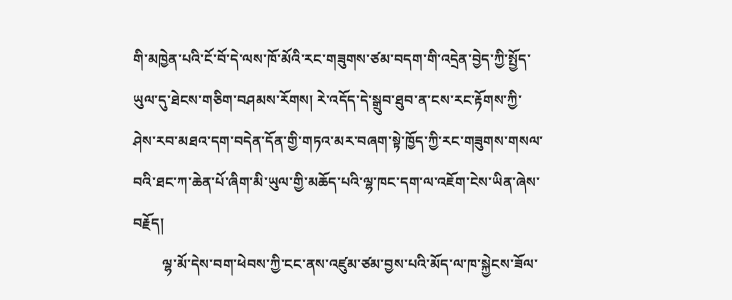གི་མཁྱེན་པའི་ངོ་བོ་དེ་ལས་ཁོ་མོའི་རང་གཟུགས་ཙམ་བདག་གི་འདྲེན་བྱེད་ཀྱི་སྤྱོད་ཡུལ་དུ་ཐེངས་གཅིག་བཤམས་རོགས། རེ་འདོད་དེ་སྒྲུབ་ཐུབ་ན་ངས་རང་རྟོགས་ཀྱི་ཤེས་རབ་མཐའ་དག་བདེན་དོན་གྱི་གཏའ་མར་བཞག་སྟེ་ཁྱོད་ཀྱི་རང་གཟུགས་གསལ་བའི་ཐང་ཀ་ཆེན་པོ་ཞིག་མི་ཡུལ་གྱི་མཆོད་པའི་ལྷ་ཁང་དག་ལ་འཇོག་ངེས་ཡིན་ཞེས་བརྗོད།
        ལྷ་མོ་དེས་བག་ཕེབས་ཀྱི་ངང་ནས་འཛུམ་ཙམ་བྱས་པའི་མོད་ལ་ཁ་སྐྱེངས་ཟོལ་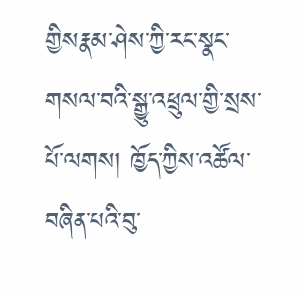གྱིསརྣམ་ཤེས་ཀྱི་རང་སྣང་གསལ་བའི་སྒྱུ་འཕྲུལ་གྱི་སྲས་པོ་ལགས། ཁྱོད་ཀྱིས་འཚོལ་བཞིན་པའི་བུ་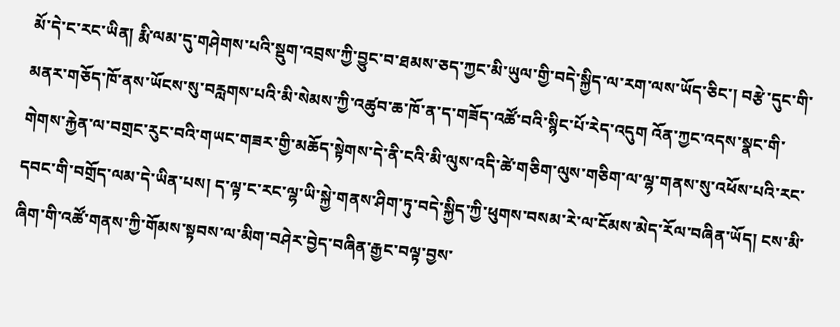མོ་དེ་ང་རང་ཡིན། རྨི་ལམ་དུ་གཤེགས་པའི་སྡུག་འབྲས་ཀྱི་བྱུང་བ་ཐམས་ཅད་ཀྱང་མི་ཡུལ་གྱི་བདེ་སྐྱིད་ལ་རག་ལས་ཡོད་ཅིང་། བརྩེ་དུང་གི་མནར་གཅོད་ཁོ་ནས་ཡོངས་སུ་བརླགས་པའི་མི་སེམས་ཀྱི་འཚུབ་ཆ་ཁོ་ན་ད་གཟོད་འཚོ་བའི་སྙིང་པོ་རེད་འདུག འོན་ཀྱང་འདས་སྣང་གི་གེགས་རྐྱེན་ལ་བགྲང་རུང་བའི་གཡང་གཟར་གྱི་མཆོད་སྟེགས་དེ་ནི་ངའི་མི་ལུས་འདི་ཚེ་གཅིག་ལུས་གཅིག་ལ་ལྷ་གནས་སུ་འཕོས་པའི་རང་དབང་གི་བགྲོད་ལམ་དེ་ཡིན་པས། ད་ལྟ་ང་རང་ལྷ་ཡི་སྐྱེ་གནས་ཤིག་ཏུ་བདེ་སྐྱིད་ཀྱི་ཕུགས་བསམ་རེ་ལ་ངོམས་མེད་རོལ་བཞིན་ཡོད། ངས་མི་ཞིག་གི་འཚོ་གནས་ཀྱི་གོམས་སྟབས་ལ་མིག་བཤེར་བྱེད་བཞིན་རྒྱང་བལྟ་བྱས་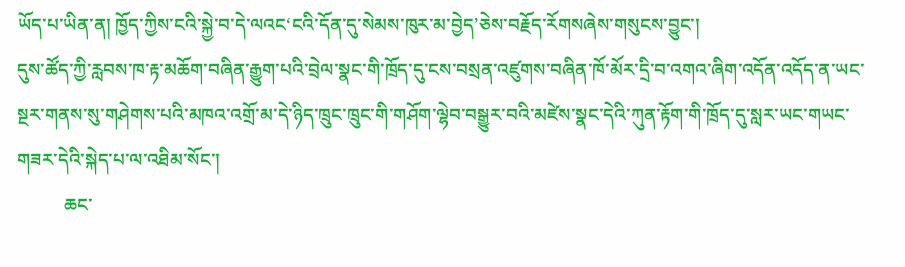ཡོད་པ་ཡིན་ན། ཁྱོད་ཀྱིས་ངའི་སྐྱེ་བ་དེ་ལའང‘ངའི་དོན་དུ་སེམས་ཁུར་མ་བྱེད’ཅེས་བརྗོད་རོགསཞེས་གསུངས་བྱུང་།
དུས་ཚོད་ཀྱི་རླབས་ཁ་རྟ་མཆོག་བཞིན་རྒྱུག་པའི་བྲེལ་སྣང་གི་ཁྲོད་དུ་ངས་བསྲན་འཛུགས་བཞིན་ཁོ་མོར་དྲི་བ་འགའ་ཞིག་འདོན་འདོད་ན་ཡང་སྔར་གནས་སུ་གཤེགས་པའི་མཁའ་འགྲོ་མ་དེ་ཉིད་ཁྲུང་ཁྲུང་གི་གཤོག་ལྷེབ་བསྒྱུར་བའི་མཛེས་སྣང་དེའི་ཀུན་རྟོག་གི་ཁྲོད་དུ་སླར་ཡང་གཡང་གཟར་དེའི་སྐེད་པ་ལ་འཐིམ་སོང་།
          ཆང་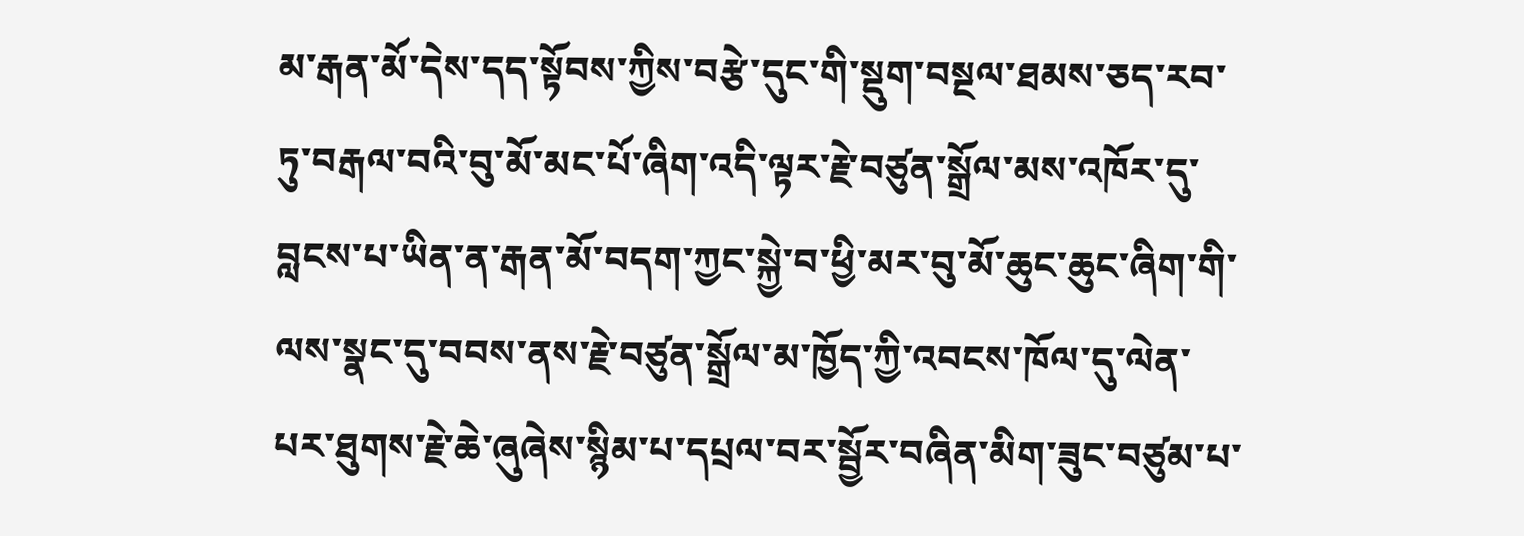མ་རྒན་མོ་དེས་དད་སྟོབས་ཀྱིས་བརྩེ་དུང་གི་སྡུག་བསྔལ་ཐམས་ཅད་རབ་ཏུ་བརྒལ་བའི་བུ་མོ་མང་པོ་ཞིག་འདི་ལྟར་རྗེ་བཙུན་སྒྲོལ་མས་འཁོར་དུ་བླངས་པ་ཡིན་ན་རྒན་མོ་བདག་ཀྱང་སྐྱེ་བ་ཕྱི་མར་བུ་མོ་ཆུང་ཆུང་ཞིག་གི་ལས་སྣང་དུ་བབས་ནས་རྗེ་བཙུན་སྒྲོལ་མ་ཁྱོད་ཀྱི་འབངས་ཁོལ་དུ་ལེན་པར་ཐུགས་རྗེ་ཆེ་ཞུཞེས་སྙིམ་པ་དཔྲལ་བར་སྦྱོར་བཞིན་མིག་ཟུང་བཙུམ་པ་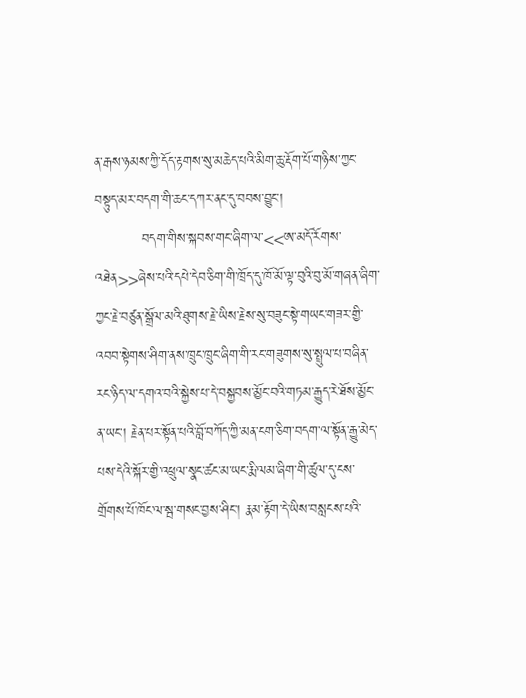ན་རྒས་ཉམས་ཀྱི་དོད་རྟགས་སུ་མཆེད་པའི་མིག་ཆུ་རྡོག་པོ་གཉིས་ཀྱང་བསྟུད་མར་བདག་གི་ཆང་དཀར་ནང་དུ་བབས་བྱུང་།
          བདག་གིས་སྐབས་གང་ཞིག་ལ་<<ཨ་མདོ་རོགས་འཐེན>>ཞེས་པའི་དཔེ་དེབ་ཅིག་གི་ཁྲོད་དུ་ཁོ་མོ་ལྟ་བུའི་བུ་མོ་གཞན་ཞིག་ཀྱང་རྗེ་བཙུན་སྒྲོལ་མའི་ཐུགས་རྗེ་ཡིས་རྗེས་སུ་བཟུང་སྟེ་གཡང་གཟར་གྱི་འབབ་སྟེགས་ཤིག་ནས་ཁྲུང་ཁྲུང་ཞིག་གི་རང་གཟུགས་སུ་སྤྲུལ་པ་བཞིན་རང་ཉིད་ལ་དགའ་བའི་སྐྱེས་པ་དེ་བསྐྱབས་མྱོང་བའི་གཏམ་རྒྱུད་རེ་ཐོས་མྱོང་ན་ཡང་། རྗེན་པར་སྟོན་པའི་བློ་བཀོད་ཀྱི་མན་ངག་ཅིག་བདག་ལ་སྟོན་རྒྱུ་མེད་པས་དེའི་སྐོར་གྱི་འཕྲུལ་སྣང་ཚང་མ་ཡང་རྨི་ལམ་ཞིག་གི་ཚུལ་དུ་ངས་གྲོགས་པོ་ཁོང་ལ་སྦ་གསང་བྱས་ཤིང་། རྣམ་རྟོག་དེ་ཡིས་བསླངས་པའི་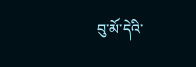བུ་མོ་དེའི་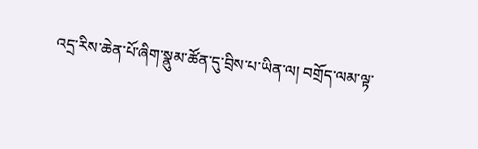འདྲ་རིས་ཆེན་པོ་ཞིག་སྣུམ་ཚོན་དུ་བྲིས་པ་ཡིན་ལ། བགྲོད་ལམ་ལྟ་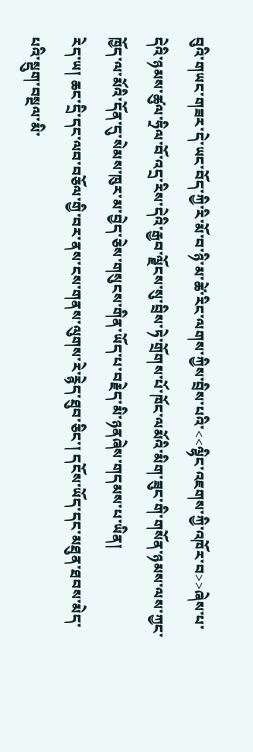བུའི་གཡང་གཟར་དེ་ཡང་བོད་ཀྱི་རི་མོ་བ་ཉི་མ་ཚེ་རིང་ལགས་ཀྱིས་བྲིས་པའི་<<ལྷིང་འཇགས་ཀྱི་འཁོར་བ>>ཞེས་པ་དེའི་ཉམས་ཚུལ་ཧྲིལ་བོ་འདྲ་རིས་དེའི་རྒྱབ་ལྗོངས་སུ་བྲིས་ཏེ་གྲོགས་པོ་ཁོང་ལམོའི་མིག་ཟུང་གི་གསོན་ཉམས་ལས་ཀྱང་ཁྱོད་ལ་མོའི་དོན་དུ་སེམས་ཁུར་མ་བྱེད་ཅེས་གསུངས་གིན་ཡོད་པ་བརྗེད་མི་ཉནཞེས་གདམས་པ་ཡིན།
རེད་ཡ། ཆང་དྲི་དང་ལབ་བཅོལ་གྱི་བར་ནས་ངས་གནས་ལུགས་རེ་རྙེད་ཐུབ་ཅིང་། དངོས་ཡོད་དང་མཐུན་ཐབས་མེད་པའི་སྡུག་བསྔལ་མི་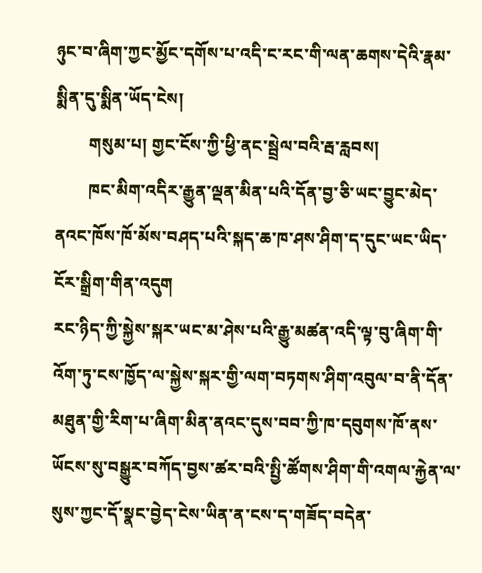ཉུང་བ་ཞིག་ཀྱང་མྱོང་དགོས་པ་འདི་ང་རང་གི་ལན་ཆགས་དེའི་རྣམ་སྨིན་དུ་སྨིན་ཡོད་ངེས།
        གསུམ་པ། གྱང་ངོས་ཀྱི་ཕྱི་ནང་སྦྲེལ་བའི་རྦ་རླབས།
        ཁང་མིག་འདིར་རྒྱུན་ལྡན་མིན་པའི་དོན་བྱ་ཅི་ཡང་བྱུང་མེད་ནའང་ཁོས་ཁོ་མོས་བཤད་པའི་སྐད་ཆ་ཁ་ཤས་ཤིག་ད་དུང་ཡང་ཡིད་ངོར་སྒྲིག་གིན་འདུག
རང་ཉིད་ཀྱི་སྐྱེས་སྐར་ཡང་མ་ཤེས་པའི་རྒྱུ་མཚན་འདི་ལྟ་བུ་ཞིག་གི་འོག་ཏུ་ངས་ཁྱོད་ལ་སྐྱེས་སྐར་གྱི་ལག་བཏགས་ཤིག་འབུལ་བ་ནི་དོན་མཐུན་གྱི་རིག་པ་ཞིག་མིན་ནའང་དུས་བབ་ཀྱི་ཁ་དབུགས་ཁོ་ནས་ཡོངས་སུ་བསྒྱུར་བཀོད་བྱས་ཚར་བའི་སྤྱི་ཚོགས་ཤིག་གི་འགལ་རྐྱེན་ལ་སུས་ཀྱང་དོ་སྣང་བྱེད་ངེས་ཡིན་ན་ངས་ད་གཟོད་བདེན་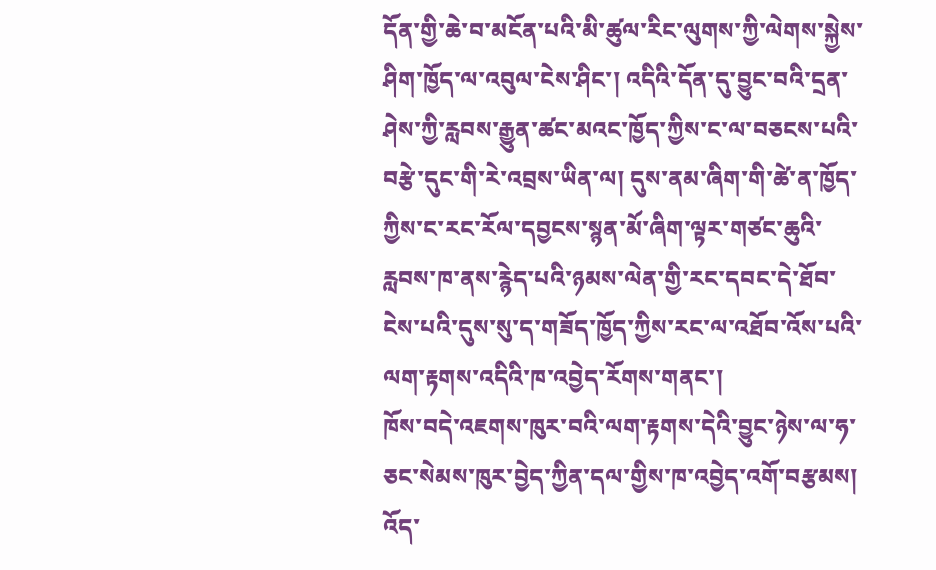དོན་གྱི་ཆེ་བ་མངོན་པའི་མི་ཚུལ་རིང་ལུགས་ཀྱི་ལེགས་སྐྱེས་ཤིག་ཁྱོད་ལ་འབུལ་ངེས་ཤིང་། འདིའི་དོན་དུ་བྱུང་བའི་དྲན་ཤེས་ཀྱི་རླབས་རྒྱུན་ཚང་མའང་ཁྱོད་ཀྱིས་ང་ལ་བཅངས་པའི་བརྩེ་དུང་གི་རེ་འབྲས་ཡིན་ལ། དུས་ནམ་ཞིག་གི་ཚེ་ན་ཁྱོད་ཀྱིས་ང་རང་རོལ་དབྱངས་སྙན་མོ་ཞིག་ལྟར་གཙང་ཆུའི་རླབས་ཁ་ནས་རྙེད་པའི་ཉམས་ལེན་གྱི་རང་དབང་དེ་ཐོབ་ངེས་པའི་དུས་སུ་ད་གཟོད་ཁྱོད་ཀྱིས་རང་ལ་འཐོབ་འོས་པའི་ལག་རྟགས་འདིའི་ཁ་འབྱེད་རོགས་གནང་།
ཁོས་བདེ་འཇགས་ཁུར་བའི་ལག་རྟགས་དེའི་བྱུང་ཉེས་ལ་ཧ་ཅང་སེམས་ཁུར་བྱེད་ཀྱིན་དལ་གྱིས་ཁ་འབྱེད་འགོ་བརྩམས། འོད་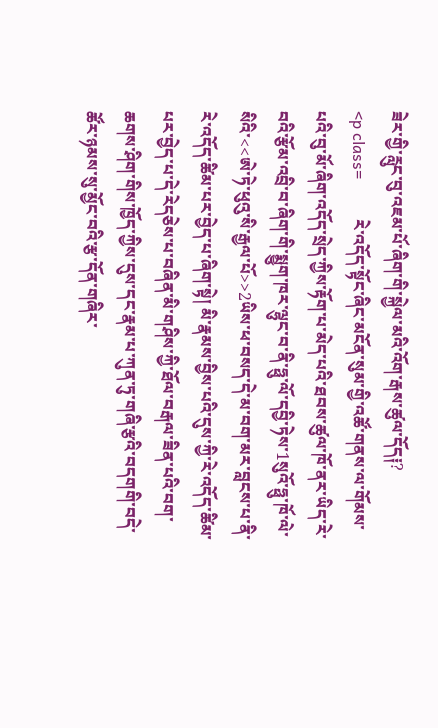ཟེར་གྱི་རླུང་བུ་འཇམ་པོ་ཞིག་གི་སྐྱེལ་མའི་འོག་རྒས་ཚུལ་དོད༐?
<p class=          རེ་འདོད་སྟོང་ཞིང་མངོན་སུམ་གྱི་འཚོ་གནས་ལ་གོམས་པའི་བུ་མོ་ཞིག་འདོད་སྲེད་ཀྱིས་རྟོག་པ་མེད་པའི་ཐབས་ཚུལ་ཁོ་ནར་ཡིད་རེ་བའི་རྩོམ་འབྲི་བ་ཞིག་གི་སྨྱུག་ཁར་ལྷུང་བ་ནི་ཧྥུ་ལོ་དབྱི་ཏེས་1སུའོ་ཧྥུ་ཁོ་ལེ་སིའི་<<ཨེ་ཏེ་ཕུའུ་སི་རྒྱལ་པོ>>2ཡིས་ཕ་བསད་དེ་མ་བག་མར་བླངས་པ་ནི་རེ་འདོད་ཚིམ་པར་བྱེད་པ་ཞིག་སྟེ། མི་རྣམས་བྱིས་པའི་དུས་ཀྱི་རེ་འདོད་ཚིམ་པར་བྱེད་པ་དེ་རེདཅེས་པ་བཞིན་མི་གཤིས་ཀྱི་ཐོལ་བརྒལ་ཟིན་པའི་བག་ཆགས་ཤིག་གིས་ཁྱོད་ཀྱིས་དུས་དང་རྣམ་པ་ཀུན་ཏུ་གཞི་རྩའི་བདགགི་བདེ་ཚོར་ཉམས་སུ་མྱོང་བའི་རྩ་དོན་གཞིར་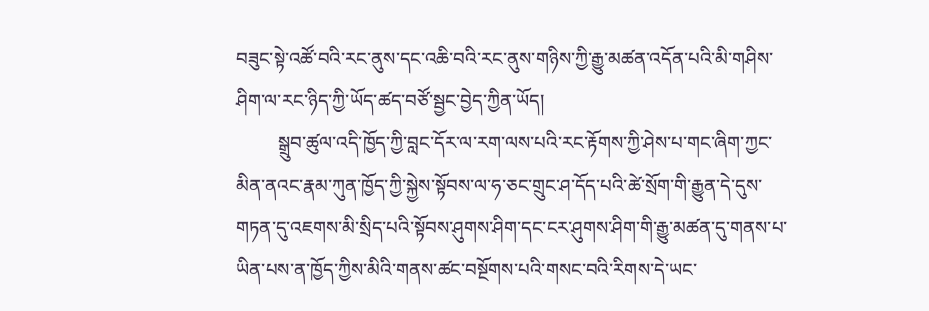བཟུང་སྟེ་འཚོ་བའི་རང་ནུས་དང་འཆི་བའི་རང་ནུས་གཉིས་ཀྱི་རྒྱུ་མཚན་འདོན་པའི་མི་གཤིས་ཤིག་ལ་རང་ཉིད་ཀྱི་ཡོད་ཚད་བཙོ་སྦྱང་བྱེད་ཀྱིན་ཡོད།
         སྒྲུབ་ཚུལ་འདི་ཁྱོད་ཀྱི་བླང་དོར་ལ་རག་ལས་པའི་རང་རྟོགས་ཀྱི་ཤེས་པ་གང་ཞིག་ཀྱང་མིན་ནའང་རྣམ་ཀུན་ཁྱོད་ཀྱི་སྐྱེས་སྟོབས་ལ་ཧ་ཅང་གྲུང་ཤ་དོད་པའི་ཚེ་སྲོག་གི་རྒྱུན་དེ་དུས་གཏན་དུ་འཇགས་མི་སྲིད་པའི་སྟོབས་ཤུགས་ཤིག་དང་ངར་ཤུགས་ཤིག་གི་རྒྱུ་མཚན་དུ་གནས་པ་ཡིན་པས་ན་ཁྱོད་ཀྱིས་མིའི་གནས་ཚང་བསྔོགས་པའི་གསང་བའི་རིགས་དེ་ཡང་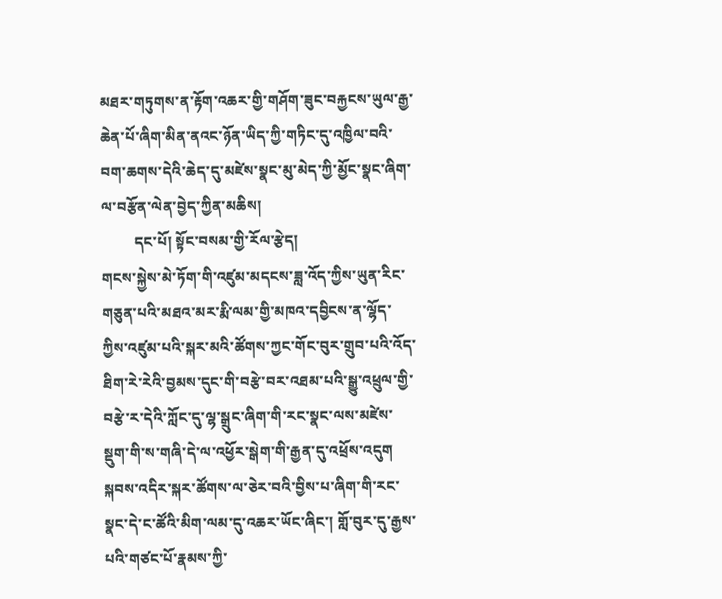མཐར་གཏུགས་ན་རྟོག་འཆར་གྱི་གཤོག་ཟུང་བརྐྱངས་ཡུལ་རྒྱ་ཆེན་པོ་ཞིག་མིན་ནའང་ཉོན་ཡིད་ཀྱི་གཏིང་དུ་འཁྱིལ་བའི་བག་ཆགས་དེའི་ཆེད་དུ་མཛེས་སྣང་མུ་མེད་ཀྱི་མྱོང་སྣང་ཞིག་ལ་བརྩོན་ལེན་བྱེད་ཀྱིན་མཆིས།
         དང་པོ། སྟོང་བསམ་གྱི་རོལ་རྩེད།
གངས་སྐྱེས་མེ་ཏོག་གི་འཛུམ་མདངས་ཟླ་འོད་ཀྱིས་ཡུན་རིང་གཅུན་པའི་མཐའ་མར་རྨི་ལམ་གྱི་མཁའ་དབྱིངས་ན་ལྷོད་ཀྱིས་འཛུམ་པའི་སྐར་མའི་ཚོགས་ཀྱང་གོང་བུར་གྲུབ་པའི་འོད་ཐིག་རེ་རེའི་བྱམས་དུང་གི་བརྩེ་བར་འཐམ་པའི་སྒྱུ་འཕྲུལ་གྱི་བརྩེ་ར་དེའི་ཀློང་དུ་ལྷ་སྒྲུང་ཞིག་གི་རང་སྣང་ལས་མཛེས་སྡུག་གི་ས་གཞི་དེ་ལ་འཕྱོར་སྒེག་གི་རྒྱན་དུ་འཕྲོས་འདུག སྐབས་འདིར་སྐར་ཚོགས་ལ་ཅེར་བའི་བྱིས་པ་ཞིག་གི་རང་སྣང་དེ་ང་ཚོའི་མིག་ལམ་དུ་འཆར་ཡོང་ཞིང་། གློ་བུར་དུ་རྒྱས་པའི་གཙང་པོ་རྣམས་ཀྱི་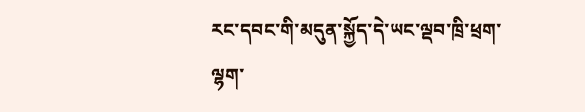རང་དབང་གི་མདུན་སྐྱོད་དེ་ཡང་ལྡབ་ཁྲི་ཕྲག་ལྷག་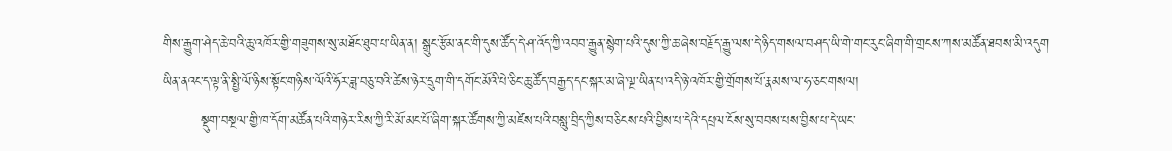གིས་རྒྱུག་ཤེད་ཆེ་བའི་ཆུ་འཁོར་གྱི་གཟུགས་སུ་མཐོང་ཐུབ་པ་ཡིན་ན། སྒྲུང་རྩོམ་ནང་གི་དུས་ཚོད་དེ་ཤ་འོད་ཀྱི་འབབ་རྒྱུན་སྙེག་པའི་དུས་ཀྱི་ཆ་ཞེས་བརྗོད་རྒྱུ་ལས་དེ་ཉིད་གསལ་བཤད་ཡི་གེ་གང་རུང་ཞིག་གི་གྲངས་ཀས་མཚོན་ཐབས་མི་འདུག
ཡིན་ནའང་ད་ལྟ་ནི་སྤྱི་ལོ་ཉིས་སྟོང་གཉིས་ལོའི་ཧོར་ཟླ་བཅུ་བའི་ཚེས་ཉེར་དྲུག་གི་དགོང་མོའི་པེ་ཅིང་ཆུ་ཚོད་བརྒྱད་དང་སྐར་མ་ཞེ་ལྔ་ཡིན་པ་འདི་ཉེ་འཁོར་གྱི་གྲོགས་པོ་རྣམས་ལ་ཧ་ཅང་གསལ།
        སྡུག་བསྔལ་གྱི་ཁ་དོག་མཚོན་པའི་གཉེར་རིས་ཀྱི་རི་མོ་མང་པོ་ཞིག་སྐར་ཚོགས་ཀྱི་མཛེས་པའི་བསླུ་བྲིད་ཀྱིས་བཅིངས་པའི་བྱིས་པ་དེའི་དཔྲལ་ངོས་སུ་བབས་པས་བྱིས་པ་དེ་ཡང་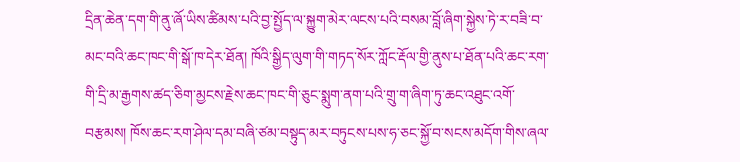དྲིན་ཆེན་དག་གི་ནུ་ཞོ་ཡིས་ཚིམས་པའི་བྱ་སྤྱོད་ལ་སྐྱུག་མེར་ལངས་པའི་བསམ་བློ་ཞིག་སྐྱེས་ཏེ་ར་བཟི་བ་མང་བའི་ཆང་ཁང་གི་སྒོ་ཁ་དེར་ཐོན། ཁོའི་སྒྱིད་ལུག་གི་གཏད་སོར་ཀློང་རྡོལ་གྱི་ནུས་པ་ཐོན་པའི་ཆང་རག་གི་དྲི་མ་རྒྱགས་ཚད་ཅིག་མྱངས་རྗེས་ཆང་ཁང་གི་ཅུང་སྨུག་ནག་པའི་གྲུ་ག་ཞིག་ཏུ་ཆང་འཐུང་འགོ་བརྩམས། ཁོས་ཆང་རག་ཤེལ་དམ་བཞི་ཙམ་བསྟུད་མར་བཏུངས་པས་ཧ་ཅང་སྐྱོ་བ་སངས་མདོག་གིས་ཞལ་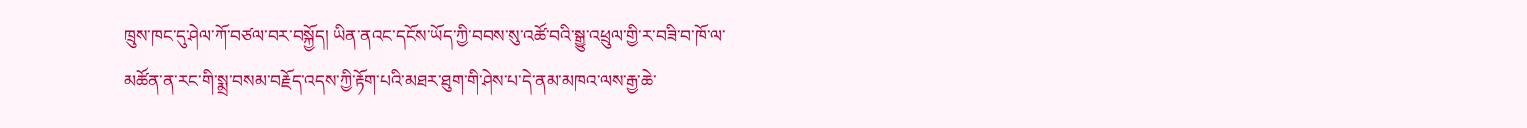ཁྲུས་ཁང་དུ་ཤེལ་ཀོ་བཙལ་བར་བསྐྱོད། ཡིན་ནའང་དངོས་ཡོད་ཀྱི་བབས་སུ་འཚོ་བའི་སྒྱུ་འཕྲུལ་གྱི་ར་བཟི་བ་ཁོ་ལ་མཚོན་ན་རང་གི་སྨྲ་བསམ་བརྗོད་འདས་ཀྱི་རྟོག་པའི་མཐར་ཐུག་གི་ཤེས་པ་དེ་ནམ་མཁའ་ལས་རྒྱ་ཆེ་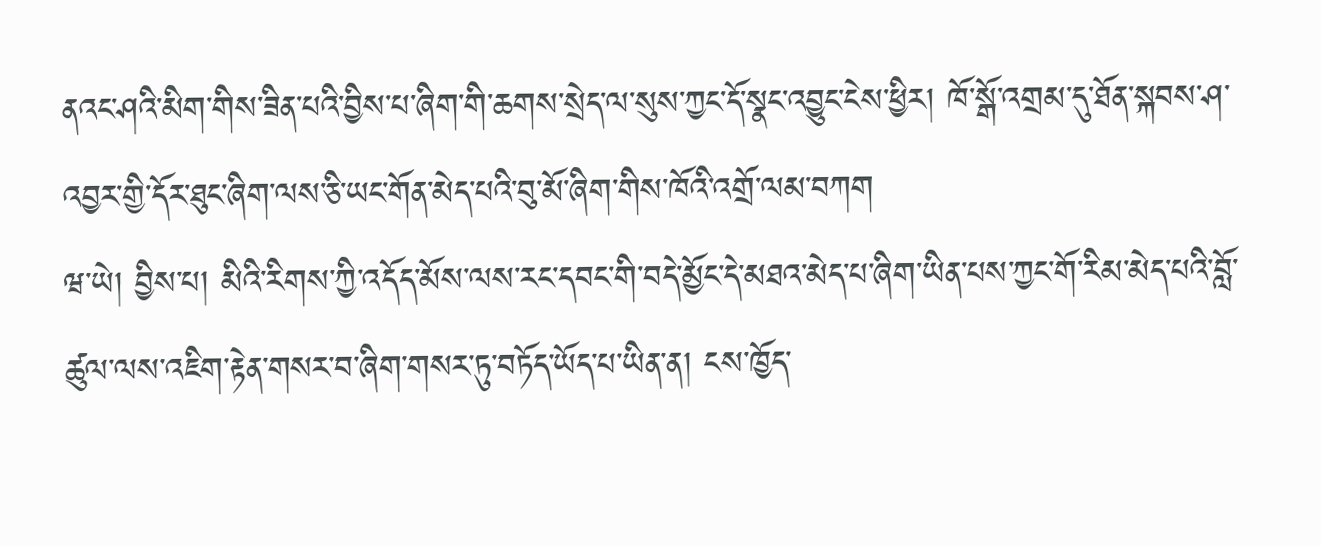ནའང་ཤའི་མིག་གིས་ཟིན་པའི་བྱིས་པ་ཞིག་གི་ཆགས་སྲེད་ལ་སུས་ཀྱང་དོ་སྣང་འབྱུང་ངེས་ཕྱིར། ཁོ་སྒོ་འགྲམ་དུ་ཐོན་སྐབས་ཤ་འབྱར་གྱི་དོར་ཐུང་ཞིག་ལས་ཅི་ཡང་གོན་མེད་པའི་བུ་མོ་ཞིག་གིས་ཁོའི་འགྲོ་ལམ་བཀག
ཝ་ཡེ། བྱིས་པ། མིའི་རིགས་ཀྱི་འདོད་མོས་ལས་རང་དབང་གི་བདེ་མྱོང་དེ་མཐའ་མེད་པ་ཞིག་ཡིན་པས་ཀྱང་གོ་རིམ་མེད་པའི་བློ་ཚུལ་ལས་འཇིག་རྟེན་གསར་བ་ཞིག་གསར་ཏུ་བཏོད་ཡོད་པ་ཡིན་ན། ངས་ཁྱོད་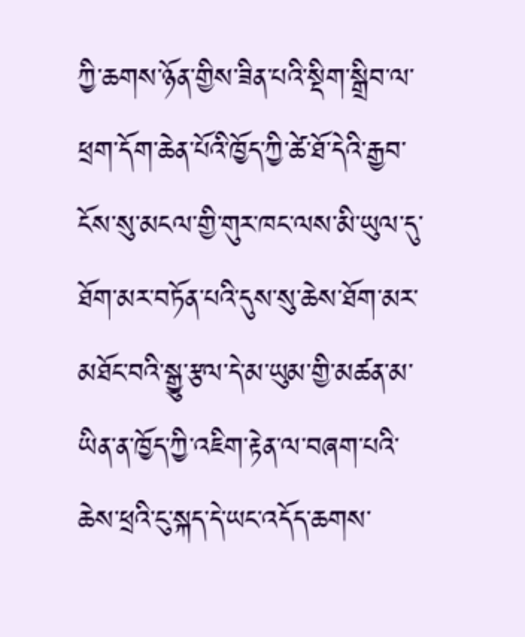ཀྱི་ཆགས་ཉོན་གྱིས་ཟིན་པའི་སྡིག་སྒྲིབ་ལ་ཕྲག་དོག་ཆེན་པོའི་ཁྱོད་ཀྱི་ཚེ་ཐོ་དེའི་རྒྱབ་ངོས་སུ་མངལ་གྱི་གུར་ཁང་ལས་མི་ཡུལ་དུ་ཐོག་མར་བཏོན་པའི་དུས་སུ་ཆེས་ཐོག་མར་མཐོང་བའི་སྒྱུ་རྩལ་དེ་མ་ཡུམ་གྱི་མཚན་མ་ཡིན་ན་ཁྱོད་ཀྱི་འཇིག་རྟེན་ལ་བཞག་པའི་ཆེས་ཕྲའི་ངུ་སྐད་དེ་ཡང་འདོད་ཆགས་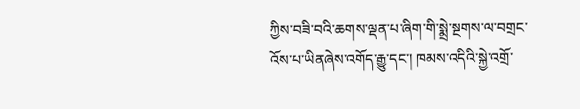ཀྱིས་བཟི་བའི་ཆགས་ལྡན་པ་ཞིག་གི་སྨྲེ་སྔགས་ལ་བགྲང་འོས་པ་ཡིནཞེས་འགོད་རྒྱུ་དང་། ཁམས་འདིའི་སྐྱེ་འགྲོ་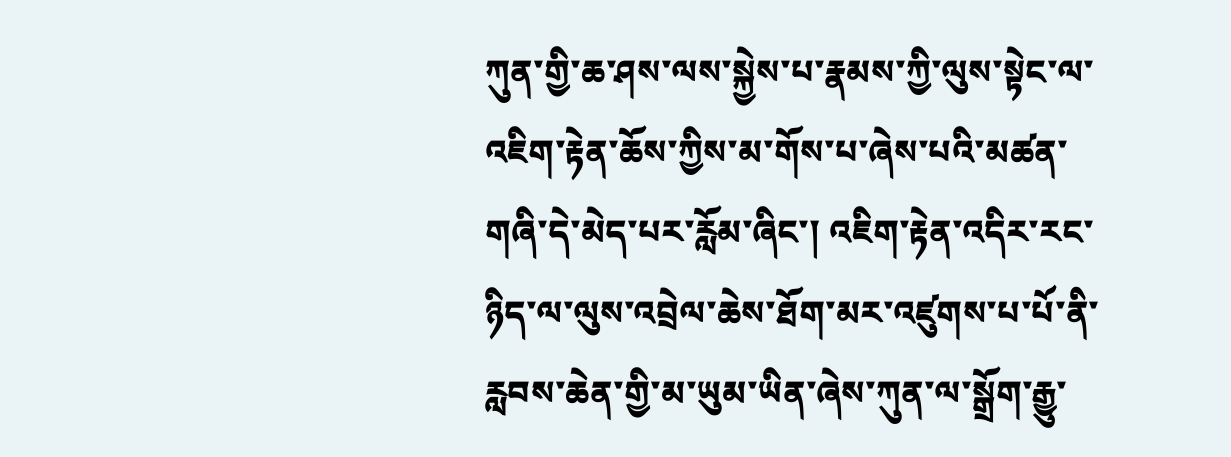ཀུན་གྱི་ཆ་ཤས་ལས་སྐྱེས་པ་རྣམས་ཀྱི་ལུས་སྟེང་ལ་འཇིག་རྟེན་ཆོས་ཀྱིས་མ་གོས་པ་ཞེས་པའི་མཚན་གཞི་དེ་མེད་པར་རློམ་ཞིང་། འཇིག་རྟེན་འདིར་རང་ཉིད་ལ་ལུས་འབྲེལ་ཆེས་ཐོག་མར་འཛུགས་པ་པོ་ནི་རླབས་ཆེན་གྱི་མ་ཡུམ་ཡིན་ཞེས་ཀུན་ལ་སྒྲོག་རྒྱུ་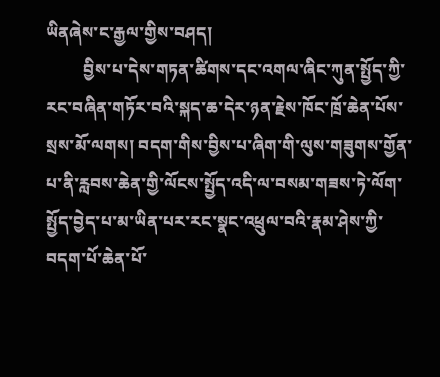ཡིནཞེས་ང་རྒྱལ་གྱིས་བཤད།
         བྱིས་པ་དེས་གཏན་ཚིགས་དང་འགལ་ཞིང་ཀུན་སྤྱོད་ཀྱི་རང་བཞིན་གཏོར་བའི་སྐད་ཆ་དེར་ཉན་རྗེས་ཁོང་ཁྲོ་ཆེན་པོས་སྲས་མོ་ལགས། བདག་གིས་བྱིས་པ་ཞིག་གི་ལུས་གཟུགས་གྱོན་པ་ནི་རླབས་ཆེན་གྱི་ལོངས་སྤྱོད་འདི་ལ་བསམ་གཟས་ཏེ་ལོག་སྤྱོད་བྱེད་པ་མ་ཡིན་པར་རང་སྣང་འཕྲུལ་བའི་རྣམ་ཤེས་ཀྱི་བདག་པོ་ཆེན་པོ་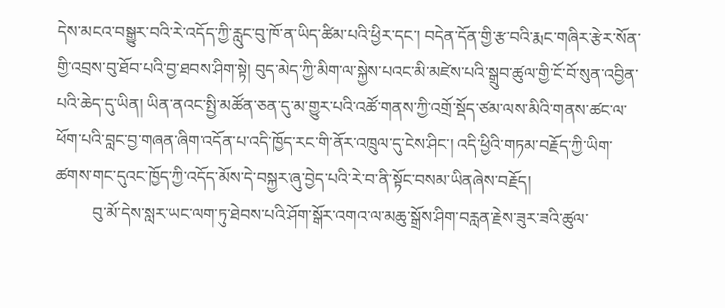དེས་མངའ་བསྒྱུར་བའི་རེ་འདོད་ཀྱི་རླུང་བུ་ཁོ་ན་ཡིད་ཚིམ་པའི་ཕྱིར་དང་། བདེན་དོན་གྱི་རྩ་བའི་རྨང་གཞིར་རྩེར་སོན་གྱི་འབྲས་བུ་ཐོབ་པའི་བྱ་ཐབས་ཤིག་སྟེ། བུད་མེད་ཀྱི་མིག་ལ་སྐྱེས་པའང་མི་མཛེས་པའི་སྒྲུབ་ཚུལ་གྱི་ངོ་བོ་སུན་འབྱིན་པའི་ཆེད་དུ་ཡིན། ཡིན་ནའང་སྤྱི་མཚོན་ཅན་དུ་མ་གྱུར་པའི་འཚོ་གནས་ཀྱི་འགྲོ་སྡོད་ཙམ་ལས་མིའི་གནས་ཚང་ལ་ཕོག་པའི་བླང་བྱ་གཞན་ཞིག་འདོན་པ་འདི་ཁྱོད་རང་གི་ནོར་འཁྲུལ་དུ་ངེས་ཤིང་། འདི་ཕྱིའི་གཏམ་བརྗོད་ཀྱི་ཡིག་ཚགས་གང་དུའང་ཁྱོད་ཀྱི་འདོད་མོས་དེ་བསྐྱར་ཞུ་བྱེད་པའི་རེ་བ་ནི་སྟོང་བསམ་ཡིནཞེས་བརྗོད།
         བུ་མོ་དེས་སླར་ཡང་ལག་ཏུ་ཐེབས་པའི་ཤོག་སྒོར་འགའ་ལ་མཆུ་སྒྲོས་ཤིག་བརླན་རྗེས་ཟུར་ཟའི་ཚུལ་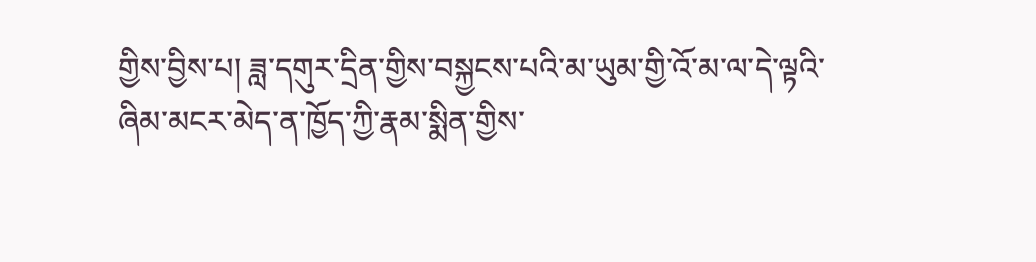གྱིས་བྱིས་པ། ཟླ་དགུར་དྲིན་གྱིས་བསྐྱངས་པའི་མ་ཡུམ་གྱི་འོ་མ་ལ་དེ་ལྟའི་ཞིམ་མངར་མེད་ན་ཁྱོད་ཀྱི་རྣམ་སྨིན་གྱིས་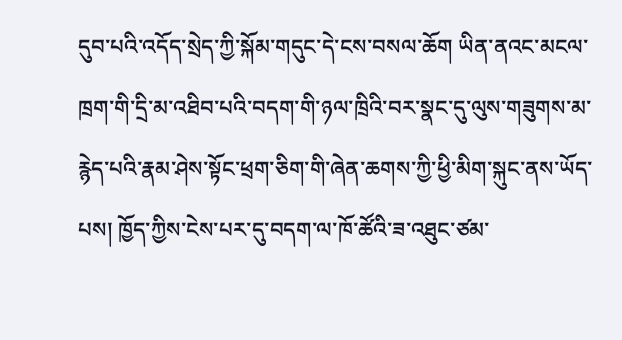དུབ་པའི་འདོད་སྲེད་ཀྱི་སྐོམ་གདུང་དེ་ངས་བསལ་ཆོག ཡིན་ནའང་མངལ་ཁྲག་གི་དྲི་མ་འཐིབ་པའི་བདག་གི་ཉལ་ཁྲིའི་བར་སྣང་དུ་ལུས་གཟུགས་མ་རྙེད་པའི་རྣམ་ཤེས་སྟོང་ཕྲག་ཅིག་གི་ཞེན་ཆགས་ཀྱི་ཕྱི་མིག་སྐུང་ནས་ཡོད་པས། ཁྱོད་ཀྱིས་ངེས་པར་དུ་བདག་ལ་ཁོ་ཚོའི་ཟ་འཐུང་ཙམ་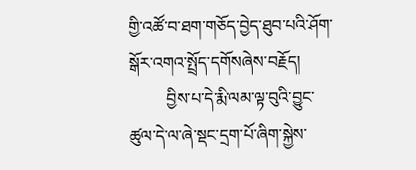གྱི་འཚོ་བ་ཐག་གཅོད་བྱེད་ཐུབ་པའི་ཤོག་སྒོར་འགའ་སྤྲོད་དགོསཞེས་བརྗོད།
         བྱིས་པ་དེ་རྨི་ལམ་ལྟ་བུའི་བྱུང་ཚུལ་དེ་ལ་ཞེ་སྡང་དྲག་པོ་ཞིག་སྐྱེས་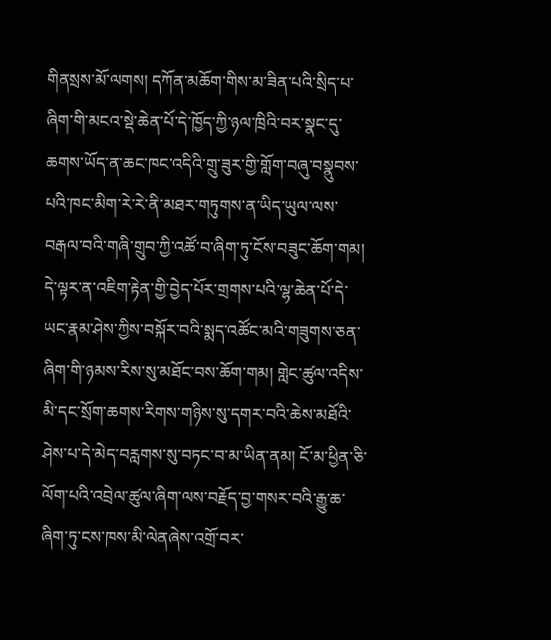གིནསྲས་མོ་ལགས། དཀོན་མཆོག་གིས་མ་ཟིན་པའི་སྲིད་པ་ཞིག་གི་མངའ་སྡེ་ཆེན་པོ་དེ་ཁྱོད་ཀྱི་ཉལ་ཁྲིའི་བར་སྣང་དུ་ཆགས་ཡོད་ན་ཆང་ཁང་འདིའི་གྲུ་ཟུར་གྱི་གློག་བཞུ་བསྣུབས་པའི་ཁང་མིག་རེ་རེ་ནི་མཐར་གཏུགས་ན་ཡིད་ཡུལ་ལས་བརྒལ་བའི་གཞི་གྲུབ་ཀྱི་འཚོ་བ་ཞིག་ཏུ་ངོས་བཟུང་ཆོག་གམ། དེ་ལྟར་ན་འཇིག་རྟེན་གྱི་བྱེད་པོར་གྲགས་པའི་ལྷ་ཆེན་པོ་དེ་ཡང་རྣམ་ཤེས་ཀྱིས་བསྐོར་བའི་སྨད་འཚོང་མའི་གཟུགས་ཅན་ཞིག་གི་ཉམས་རིས་སུ་མཐོང་བས་ཆོག་གམ། གླེང་ཚུལ་འདིས་མི་དང་སྲོག་ཆགས་རིགས་གཉིས་སུ་དགར་བའི་ཆེས་མཐོའི་ཤེས་པ་དེ་མེད་བརླགས་སུ་བཏང་བ་མ་ཡིན་ནམ། ངོ་མ་ཕྱིན་ཅི་ལོག་པའི་འབྲེལ་ཚུལ་ཞིག་ལས་བརྗོད་བྱ་གསར་བའི་རྒྱུ་ཆ་ཞིག་ཏུ་ངས་ཁས་མི་ལེནཞེས་འགྲོ་བར་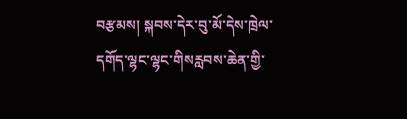བརྩམས། སྐབས་དེར་བུ་མོ་དེས་ཁྲེལ་དགོད་ལྷང་ལྷང་གིསརླབས་ཆེན་གྱི་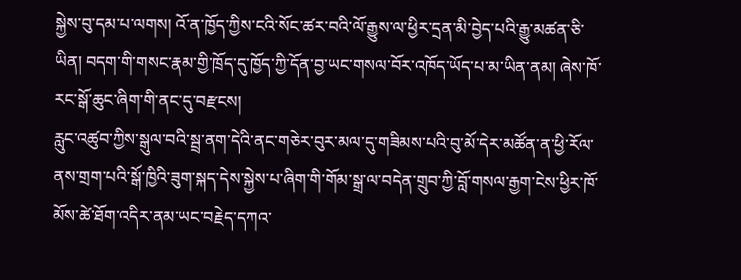སྐྱེས་བུ་དམ་པ་ལགས། འོ་ན་ཁྱོད་ཀྱིས་ངའི་སོང་ཚར་བའི་ལོ་རྒྱུས་ལ་ཕྱིར་དྲན་མི་བྱེད་པའི་རྒྱུ་མཚན་ཅི་ཡིན། བདག་གི་གསང་རྣམ་གྱི་ཁྲོད་དུ་ཁྱོད་ཀྱི་དོན་བྱ་ཡང་གསལ་བོར་འཁོད་ཡོད་པ་མ་ཡིན་ནམ། ཞེས་ཁོ་རང་སྒོ་ཆུང་ཞིག་གི་ནང་དུ་བརྫངས།
རླུང་འཚུབ་ཀྱིས་སྒུལ་བའི་སྦྲ་ནག་དེའི་ནང་གཅེར་བུར་མལ་དུ་གཟིམས་པའི་བུ་མོ་དེར་མཚོན་ན་ཕྱི་རོལ་ནས་གྲག་པའི་སྒོ་ཁྱིའི་ཟུག་སྐད་དེས་སྐྱེས་པ་ཞིག་གི་གོམ་སྒྲ་ལ་བདེན་གྲུབ་ཀྱི་བློ་གསལ་རྒྱག་ངེས་ཕྱིར་ཁོ་མོས་ཚེ་ཐོག་འདིར་ནམ་ཡང་བརྗེད་དཀའ་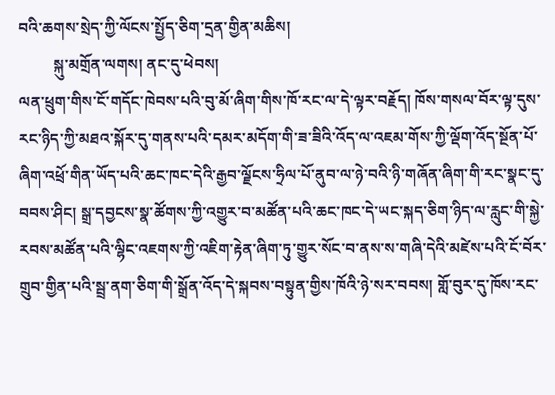བའི་ཆགས་སྲེད་ཀྱི་ལོངས་སྤྱོད་ཅིག་དྲན་གྱིན་མཆིས།
         སྐུ་མགྲོན་ལགས། ནང་དུ་ཕེབས།
ལན་ཕྲུག་གིས་ངོ་གདོང་ཁེབས་པའི་བུ་མོ་ཞིག་གིས་ཁོ་རང་ལ་དེ་ལྟར་བརྗོད། ཁོས་གསལ་བོར་ལྟ་དུས་རང་ཉིད་ཀྱི་མཐའ་སྐོར་དུ་གནས་པའི་དམར་མདོག་གི་ཟ་ཟིའི་འོད་ལ་འཇམ་གོས་ཀྱི་ལྡོག་འོད་སྔོན་པོ་ཞིག་འཕྲོ་གིན་ཡོད་པའི་ཆང་ཁང་དེའི་རྒྱབ་ལྗོངས་ཧྲིལ་པོ་ནུབ་ལ་ཉེ་བའི་ཉི་གཞོན་ཞིག་གི་རང་སྣང་དུ་བབས་ཤིང། སྒྲ་དབྱངས་སྣ་ཚོགས་ཀྱི་འགྱུར་བ་མཚོན་པའི་ཆང་ཁང་དེ་ཡང་སྐད་ཅིག་ཉིད་ལ་རླུང་གི་སྐྱེ་རབས་མཚོན་པའི་ལྷིང་འཇགས་ཀྱི་འཇིག་རྟེན་ཞིག་ཏུ་གྱུར་སོང་བ་ནས་ས་གཞི་དེའི་མཛེས་པའི་ངོ་བོར་གྲུབ་གྱིན་པའི་སྦྲ་ནག་ཅིག་གི་སྒྲོན་འོད་དེ་སྐབས་བསྟུན་གྱིས་ཁོའི་ཉེ་སར་བབས། གློ་བུར་དུ་ཁོས་རང་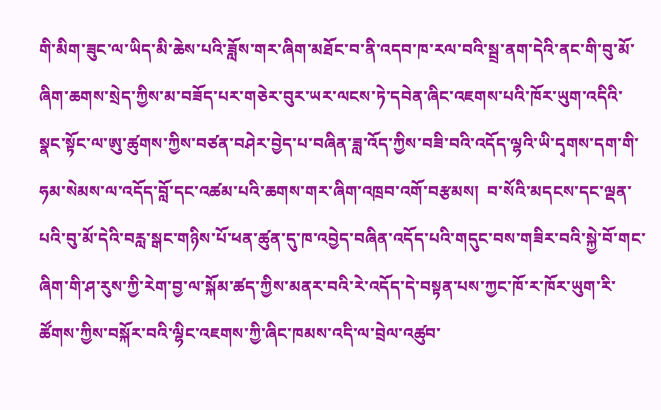གི་མིག་ཟུང་ལ་ཡིད་མི་ཆེས་པའི་ཟློས་གར་ཞིག་མཐོང་བ་ནི་འདབ་ཁ་རལ་བའི་སྦྲ་ནག་དེའི་ནང་གི་བུ་མོ་ཞིག་ཆགས་སྲེད་ཀྱིས་མ་བཟོད་པར་གཅེར་བུར་ཡར་ལངས་ཏེ་དབེན་ཞིང་འཇགས་པའི་ཁོར་ཡུག་འདིའི་སྣང་སྟོང་ལ་ཨུ་ཚུགས་ཀྱིས་བཙན་བཤེར་བྱེད་པ་བཞིན་ཟླ་འོད་ཀྱིས་བཟི་བའི་འདོད་ལྷའི་ཡི་དྭགས་དག་གི་ཧམ་སེམས་ལ་འདོད་བློ་དང་འཚམ་པའི་ཆགས་གར་ཞིག་འཁྲབ་འགོ་བརྩམས།  བ་སོའི་མདངས་དང་ལྡན་པའི་བུ་མོ་དེའི་བརླ་སྒང་གཉིས་པོ་ཕན་ཚུན་དུ་ཁ་འབྱེད་བཞིན་འདོད་པའི་གདུང་བས་གཟིར་བའི་སྐྱེ་བོ་གང་ཞིག་གི་ཤ་རུས་ཀྱི་རེག་བྱ་ལ་སྐོམ་ཚད་ཀྱིས་མནར་བའི་རེ་འདོད་དེ་བསྟན་པས་ཀྱང་ཁོ་ར་ཁོར་ཡུག་རི་ཚོགས་ཀྱིས་བསྐོར་བའི་ལྷིང་འཇགས་ཀྱི་ཞིང་ཁམས་འདི་ལ་བྲེལ་འཚུབ་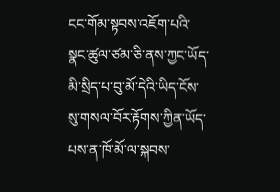ངང་གོམ་སྟབས་འཇོག་པའི་སྣང་ཚུལ་ཙམ་ཅི་ནས་ཀྱང་ཡོད་མི་སྲིད་པ་བུ་མོ་དེའི་ཡིད་ངོས་སུ་གསལ་བོར་རྟོགས་ཀྱིན་ཡོད་པས་ན་ཁོ་མོ་ལ་སྐབས་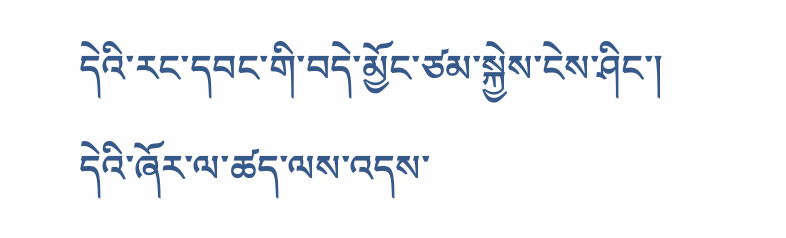དེའི་རང་དབང་གི་བདེ་མྱོང་ཙམ་སྐྱེས་ངེས་ཤིང་། དེའི་ཞོར་ལ་ཚད་ལས་འདས་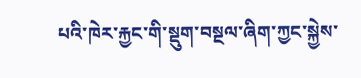པའི་ཁེར་རྐྱང་གི་སྡུག་བསྔལ་ཞིག་ཀྱང་སྐྱེས་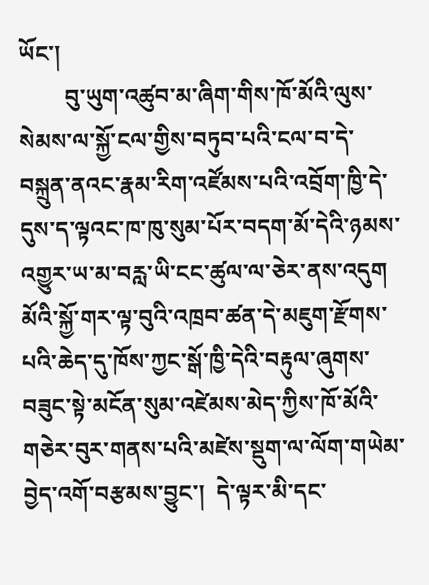ཡོང་།
        བུ་ཡུག་འཚུབ་མ་ཞིག་གིས་ཁོ་མོའི་ལུས་སེམས་ལ་སྐྱོ་ངལ་གྱིས་བཏུབ་པའི་ངལ་བ་དེ་བསྐྲུན་ནའང་རྣམ་རིག་འཛོམས་པའི་འབྲོག་ཁྱི་དེ་དུས་ད་ལྟའང་ཁ་ཁུ་སུམ་པོར་བདག་མོ་དེའི་ཉམས་འགྱུར་ཡ་མ་བརླ་ཡི་ངང་ཚུལ་ལ་ཅེར་ནས་འདུག   མོའི་སྐྱོ་གར་ལྟ་བུའི་འཁྲབ་ཚན་དེ་མཇུག་རྫོགས་པའི་ཆེད་དུ་ཁོས་ཀྱང་སྒོ་ཁྱི་དེའི་བརྟུལ་ཞུགས་བཟུང་སྟེ་མངོན་སུམ་འཛེམས་མེད་ཀྱིས་ཁོ་མོའི་གཅེར་བུར་གནས་པའི་མཛེས་སྡུག་ལ་ལོག་གཡེམ་བྱེད་འགོ་བརྩམས་བྱུང་།  དེ་ལྟར་མི་དང་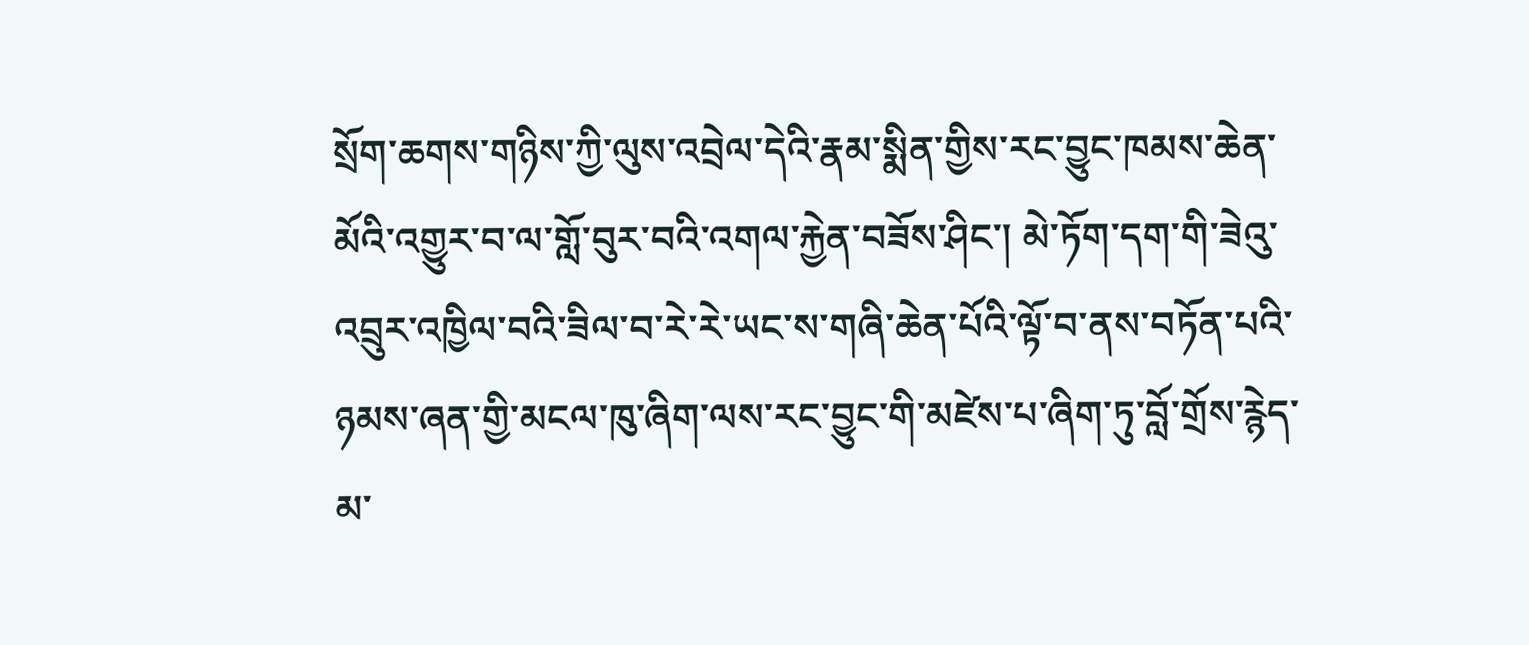སྲོག་ཆགས་གཉིས་ཀྱི་ལུས་འབྲེལ་དེའི་རྣམ་སྨིན་གྱིས་རང་བྱུང་ཁམས་ཆེན་མོའི་འགྱུར་བ་ལ་གློ་བུར་བའི་འགལ་རྐྱེན་བཟོས་ཤིང་། མེ་ཏོག་དག་གི་ཟེའུ་འབྲུར་འཁྱིལ་བའི་ཟིལ་བ་རེ་རེ་ཡང་ས་གཞི་ཆེན་པོའི་ལྟོ་བ་ནས་བཏོན་པའི་ཉམས་ཞན་གྱི་མངལ་ཁུ་ཞིག་ལས་རང་བྱུང་གི་མཛེས་པ་ཞིག་ཏུ་བློ་གྲོས་རྙེད་མ་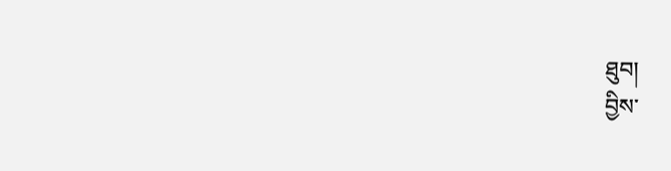ཐུབ།
བྱིས་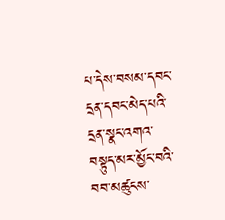པ་དེས་བསམ་དབང་དྲན་དབང་མེད་པའི་དྲན་སྣང་འགའ་བསྟུད་མར་མྱོང་བའི་བབ་མཚུངས་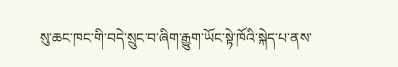སུ་ཆང་ཁང་གི་བདེ་སྲུང་བ་ཞིག་རྒྱུག་ཡོང་སྟེ་ཁོའི་སྐེད་པ་ནས་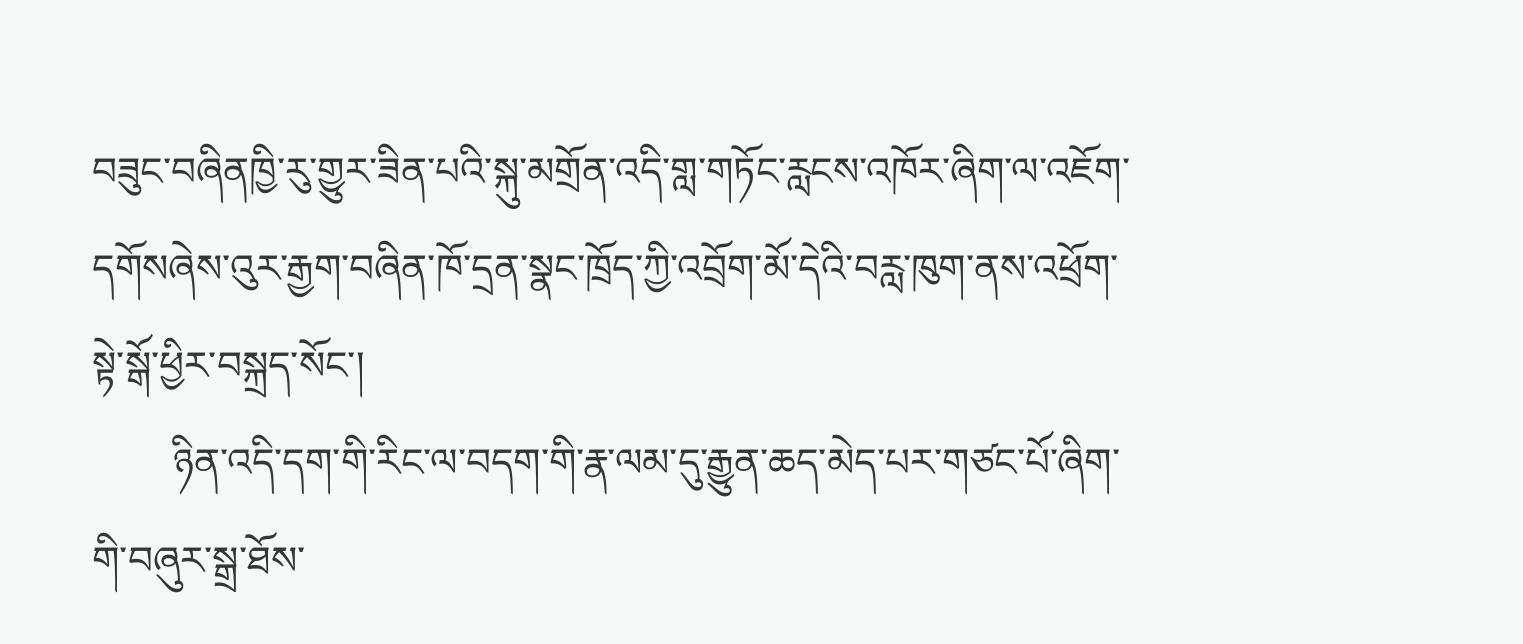བཟུང་བཞིནཁྱི་རུ་གྱུར་ཟིན་པའི་སྐུ་མགྲོན་འདི་གླ་གཏོང་རླངས་འཁོར་ཞིག་ལ་འཇོག་དགོསཞེས་འུར་རྒྱག་བཞིན་ཁོ་དྲན་སྣང་ཁྲོད་ཀྱི་འབྲོག་མོ་དེའི་བརླ་ཁུག་ནས་འཕྲོག་སྟེ་སྒོ་ཕྱིར་བསྐྲད་སོང་།
        ཉིན་འདི་དག་གི་རིང་ལ་བདག་གི་རྣ་ལམ་དུ་རྒྱུན་ཆད་མེད་པར་གཙང་པོ་ཞིག་གི་བཞུར་སྒྲ་ཐོས་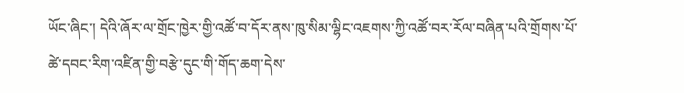ཡོང་ཞིང་། དེའི་ཞོར་ལ་གྲོང་ཁྱེར་གྱི་འཚོ་བ་དོར་ནས་ཁུ་སིམ་ལྷིང་འཇགས་ཀྱི་འཚོ་བར་རོལ་བཞིན་པའི་གྲོགས་པོ་ཚེ་དབང་རིག་འཛིན་གྱི་བརྩེ་དུང་གི་གོད་ཆག་དེས་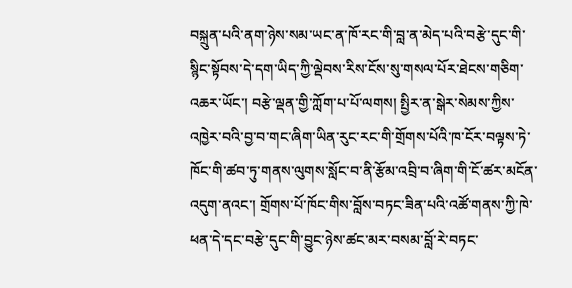བསྐྲུན་པའི་ནག་ཉེས་སམ་ཡང་ན་ཁོ་རང་གི་བླ་ན་མེད་པའི་བརྩེ་དུང་གི་སྙིང་སྟོབས་དེ་དག་ཡིད་ཀྱི་ལྡེབས་རིས་ངོས་སུ་གསལ་པོར་ཐེངས་གཅིག་འཆར་ཡོང་། བརྩེ་ལྡན་གྱི་ཀློག་པ་པོ་ལགས། སྤྱིར་ན་སྒེར་སེམས་ཀྱིས་འཁྱེར་བའི་བྱ་བ་གང་ཞིག་ཡིན་རུང་རང་གི་གྲོགས་པོའི་ཁ་ངོར་བལྟས་ཏེ་ཁོང་གི་ཚབ་ཏུ་གནས་ལུགས་སློང་བ་ནི་རྩོམ་འབྲི་བ་ཞིག་གི་ངོ་ཚར་མངོན་འདུག་ནའང་། གྲོགས་པོ་ཁོང་གིས་བློས་བཏང་ཟིན་པའི་འཚོ་གནས་ཀྱི་ཁེ་ཕན་དེ་དང་བརྩེ་དུང་གི་བྱུང་ཉེས་ཚང་མར་བསམ་བློ་རེ་བཏང་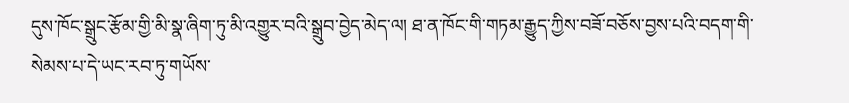དུས་ཁོང་སྒྲུང་རྩོམ་གྱི་མི་སྣ་ཞིག་ཏུ་མི་འགྱུར་བའི་སྒྲུབ་བྱེད་མེད་ལ། ཐ་ན་ཁོང་གི་གཏམ་རྒྱུད་ཀྱིས་བཟོ་བཅོས་བྱས་པའི་བདག་གི་སེམས་པ་དེ་ཡང་རབ་ཏུ་གཡོས་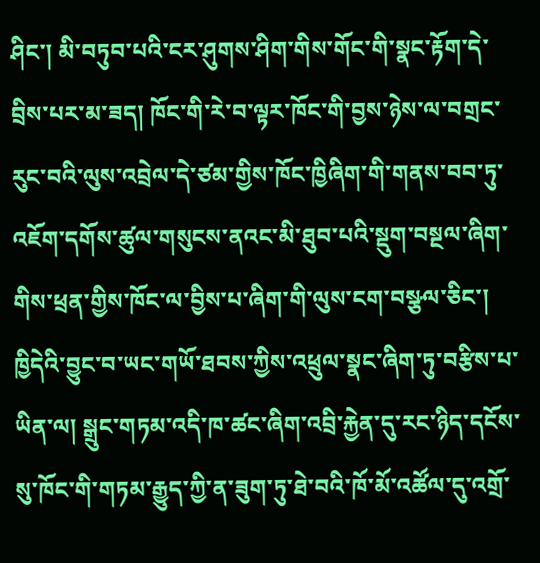ཤིང་། མི་བཏུབ་པའི་ངར་ཤུགས་ཤིག་གིས་གོང་གི་སྣང་རྟོག་དེ་བྲིས་པར་མ་ཟད། ཁོང་གི་རེ་བ་ལྟར་ཁོང་གི་བྱས་ཉེས་ལ་བགྲང་རུང་བའི་ལུས་འབྲེལ་དེ་ཙམ་གྱིས་ཁོང་ཁྱིཞིག་གི་གནས་བབ་ཏུ་འཇོག་དགོས་ཚུལ་གསུངས་ནའང་མི་ཐུབ་པའི་སྡུག་བསྔལ་ཞིག་གིས་ཕྲན་གྱིས་ཁོང་ལ་བྱིས་པ་ཞིག་གི་ལུས་ངག་བསྩལ་ཅིང་། ཁྱིདེའི་བྱུང་བ་ཡང་གཡོ་ཐབས་ཀྱིས་འཕྲུལ་སྣང་ཞིག་ཏུ་བརྩིས་པ་ཡིན་ལ། སྒྲུང་གཏམ་འདི་ཁ་ཚང་ཞིག་འབྲི་རྐྱེན་དུ་རང་ཉིད་དངོས་སུ་ཁོང་གི་གཏམ་རྒྱུད་ཀྱི་ན་ཟུག་ཏུ་ཐེ་བའི་ཁོ་མོ་འཚོལ་དུ་འགྲོ་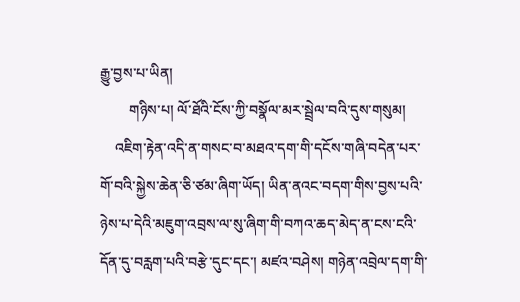རྒྱུ་བྱས་པ་ཡིན།
        གཉིས་པ། ལོ་ཐོའི་ངོས་ཀྱི་བསྣོལ་མར་སྦྲེལ་བའི་དུས་གསུམ།
    འཇིག་རྟེན་འདི་ན་གསང་བ་མཐའ་དག་གི་དངོས་གཞི་བདེན་པར་གོ་བའི་སྐྱེས་ཆེན་ཅི་ཙམ་ཞིག་ཡོད། ཡིན་ནའང་བདག་གིས་བྱས་པའི་ཉེས་པ་དེའི་མཇུག་འབྲས་ལ་སུ་ཞིག་གི་བཀའ་ཆད་མེད་ན་ངས་ངའི་དོན་དུ་བརླག་པའི་བརྩེ་དུང་དང་། མཛའ་བཤེས། གཉེན་འབྲེལ་དག་གི་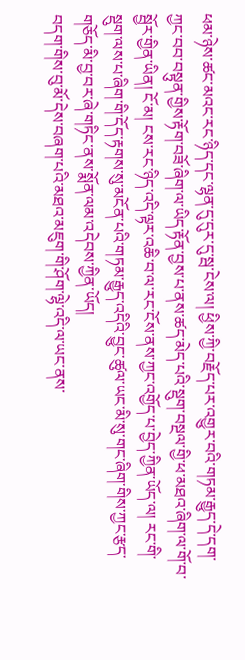ཕམ་ཉེས་ཚང་མའང་རང་ཉིད་དང་ལྷན་དུ་དུར་དུ་སྦ་ངེས་ལ། ཕྱིས་ཀྱི་བརྗོད་པར་འགྱུར་བའི་གཏམ་རྒྱུད་དེ་དག་ཀྱང་བབ་བསྟུན་གྱིས་རྟོག་བཟོ་ཞིག་ལ་ཡིད་རྟོན་བྱས་པ་ནས་ཚད་མེད་པའི་སྡུག་བསྔལ་གྱི་ཕ་མཐའ་ཞིག་ལ་གོ་བ་སྦྱོར་གྱིན་ཡིན། ངོ་མ། ངས་རང་ཉིད་འདི་ལྟར་འཆི་བ་ལ་རང་ངོས་ནས་ཀྱང་འགྱོད་པ་བྱེད་ཀྱིན་ཡོད་ལ། རང་གི་སྡུག་ལས་པ་ཞིག་གི་དོད་རྟགས་སུ་མངོན་པའི་གཏམ་རྒྱུད་འདིའི་བྱུང་ཚུལ་ཡང་མི་སུ་གང་ཞིག་གིས་ཀྱང་རྩད་གཅོད་མི་བྱ་བར་ཞེ་གཏིང་ནས་སྨོན་ལམ་འདེབས་ཀྱིན་ཡོད།
བདག་གིས་བུ་མོ་དེས་བཞག་པའི་མཐའ་མཇུག་གི་ཤོག་ལྷེ་འདི་ལ་ཡང་ནས་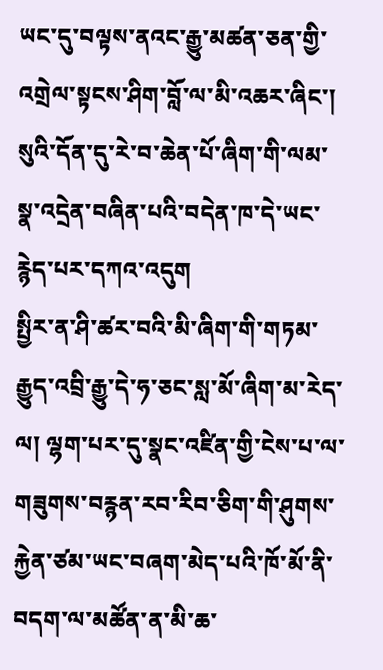ཡང་དུ་བལྟས་ནའང་རྒྱུ་མཚན་ཅན་གྱི་འགྲེལ་སྟངས་ཤིག་བློ་ལ་མི་འཆར་ཞིང་། སུའི་དོན་དུ་རེ་བ་ཆེན་པོ་ཞིག་གི་ལམ་སྣ་འདྲེན་བཞིན་པའི་བདེན་ཁ་དེ་ཡང་རྙེད་པར་དཀའ་འདུག
སྤྱིར་ན་ཤི་ཚར་བའི་མི་ཞིག་གི་གཏམ་རྒྱུད་འབྲི་རྒྱུ་དེ་ཧ་ཅང་སླ་མོ་ཞིག་མ་རེད་ལ། ལྷག་པར་དུ་སྣང་འཛིན་གྱི་ངེས་པ་ལ་གཟུགས་བརྙན་རབ་རིབ་ཅིག་གི་ཤུགས་རྐྱེན་ཙམ་ཡང་བཞག་མེད་པའི་ཁོ་མོ་ནི་བདག་ལ་མཚོན་ན་མི་ཆ་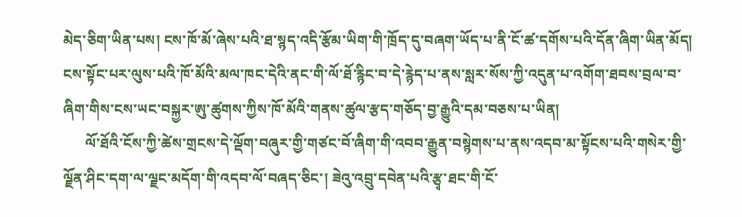མེད་ཅིག་ཡིན་པས། ངས་ཁོ་མོ་ཞེས་པའི་ཐ་སྙད་འདི་རྩོམ་ཡིག་གི་ཁྲོད་དུ་བཞག་ཡོད་པ་ནི་ངོ་ཚ་དགོས་པའི་དོན་ཞིག་ཡིན་མོད། ངས་སྟོང་པར་ལུས་པའི་ཁོ་མོའི་མལ་ཁང་དེའི་ནང་གི་ལོ་ཐོ་རྙིང་བ་དེ་རྙེད་པ་ནས་སླར་སོས་ཀྱི་འདུན་པ་འགོག་ཐབས་བྲལ་བ་ཞིག་གིས་ངས་ཡང་བསྐྱར་ཨུ་ཚུགས་ཀྱིས་ཁོ་མོའི་གནས་ཚུལ་རྩད་གཅོད་བྱ་རྒྱུའི་དམ་བཅས་པ་ཡིན།
      ལོ་ཐོའི་ངོས་ཀྱི་ཚེས་གྲངས་དེ་ལྡོག་བཞུར་གྱི་གཙང་བོ་ཞིག་གི་འབབ་རྒྱུན་བསྙེགས་པ་ནས་འདབ་མ་སྟོངས་པའི་གསེར་གྱི་ལྗོན་ཤིང་དག་ལ་ལྗང་མདོག་གི་འདབ་ལོ་བཞད་ཅིང་། ཟེའུ་འབྲུ་དབེན་པའི་རྩྭ་ཐང་གི་ངོ་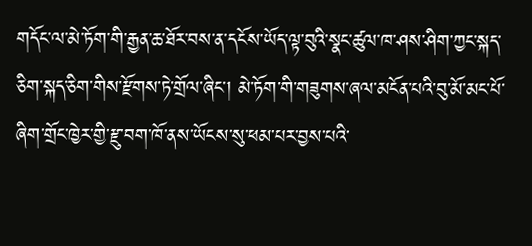གདོང་ལ་མེ་ཏོག་གི་རྒྱན་ཆ་ཐོར་བས་ན་དངོས་ཡོད་ལྟ་བུའི་སྣང་ཚུལ་ཁ་ཤས་ཤིག་ཀྱང་སྐད་ཅིག་སྐད་ཅིག་གིས་རྫོགས་ཏེ་གྲོལ་ཞིང་། མེ་ཏོག་གི་གཟུགས་ཞལ་མངོན་པའི་བུ་མོ་མང་པོ་ཞིག་གྲོང་ཁྱེར་གྱི་རྫུ་བག་ཁོ་ནས་ཡོངས་སུ་ཕམ་པར་བྱས་པའི་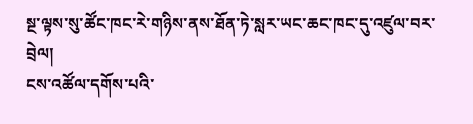སྔ་ལྟས་སུ་ཚོང་ཁང་རེ་གཉིས་ནས་ཐོན་ཏེ་སླར་ཡང་ཆང་ཁང་དུ་འཛུལ་བར་བྲེལ།
ངས་འཚོལ་དགོས་པའི་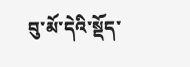བུ་མོ་དེའི་སྡོད་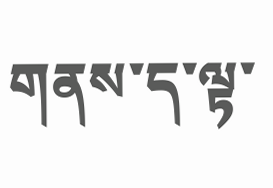གནས་ད་ལྟ་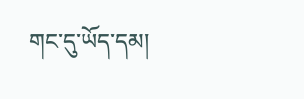གང་དུ་ཡོད་དམ།